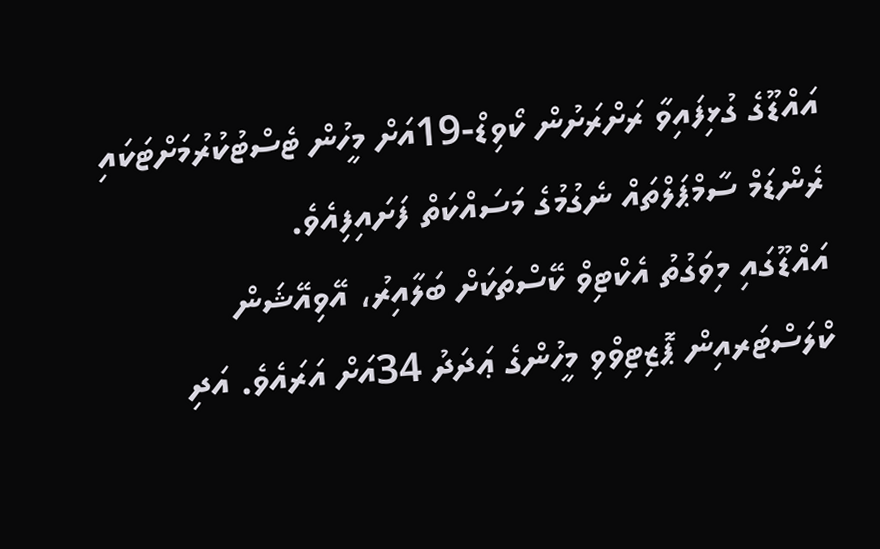އައްޑޫގެ ގުޅިފައިވާ ރަށްރަށުން ކޯވިޑް-19އަށް މީހުން ޓެސްޓުކުރުމަށްޓަކައި ރެންޑަމް ސާމްޕަލްތައް ނެގުމުގެ މަސައްކަތް ފަށައިފިއެވެ.
އައްޑޫގައި މިވަގުތު އެކްޓިވް ކޭސްތަކަށް ބަލާއިރު، އޭވިއޭޝަން ކްލަސްޓަރއިން ޕޮޒިޓިވްވި މީހުންގެ ޢަދަދު 34އަށް އަރައެވެ. އަދި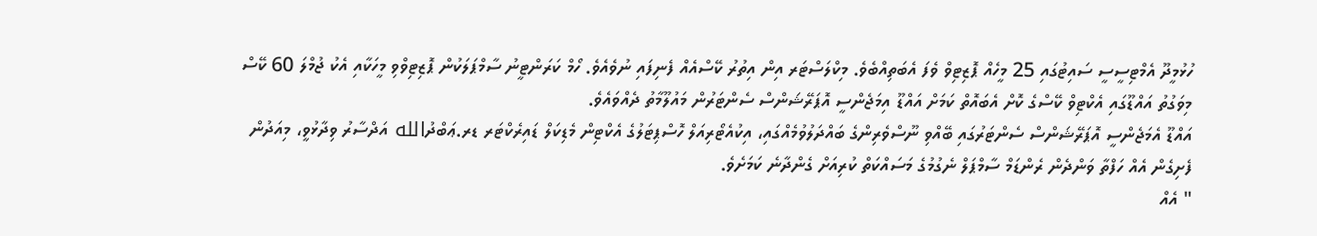ހުޅުމީދޫ އެމްޓިސީސީ ސައިޓުގައި 25 މީހެއް ޕޮޒިޓިވް ވެފަ އެބަތިއްބެވެ. މިކްލަސްޓަރ އިން އިތުރު ކޭސްއެއް ފެނިފައި ނުވެއެވެ. ހޯމް ކަރަންޓީނު ސާމްޕަލަކުން ޕޮޒިޓިވްވި މީހަކާއި އެކު ޖުމްލަ 60 ކޭސް މިވަގުތު އައްޑޫގައި އެކްޓިވް ކޭސްގެ ކޮށް އެބައޮތް ކަމަށް އައްޑޫ އިމަޖެންސީ އޮޕަރޭޝަންސް ސެންޓަރުން މައުލޫމާތު ދެއްވައެވެ.
އައްޑޫ އެމަޖެންސީ އޮޕަރޭޝަންސް ސެންޓަރުގައި ބޭއްވި ނޫސްވެރިންގެ ބައްދަލުވުމެއްގައި، އިކުއެޓޯރިއަލް ހޮސްޕިޓަލުގެ އެކްޓިން މެޑިކަލް ޑައިރެކްޓަރ ޑރ.ޢަބްދުالله އަދްސާރު ވިދާޅުވީ، މިއަދުން ފެށިގެން އެއް ހަފްތާ ވަންދެން ރެންޑަމް ސާމްޕަލް ނެގުމުގެ މަސައްކަތް ކުރިއަށް ގެންދާނެ ކަމަށެވެ.
" އެއް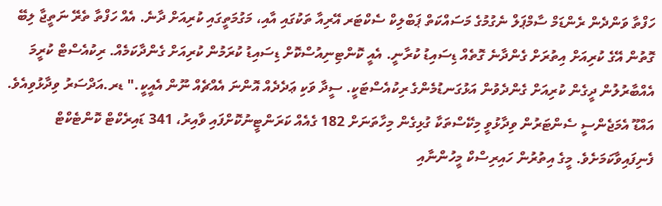ހަފްތާ ވަންދެން ރެންޑަމް ސާމްޕަލް ނެގުމުގެ މަސައްކަތް ޕަބްލިކް ސެކްޓަރ އޭރިއާ ތަކުގައި އާއި، މަގުމަތީގައި ކުރިއަށް ދާނެ. އެއް ހަފްތާ ތެރޭ ނަތީޖާ ލިބޭ ގޮތުން އޭގެ ކުރިއަށް އިތުރަށް ގެންދާނެ ގޮތެއް ޑިސައިޑު ކުރާނީ. އެއީ ކޮންޓިނިއުސްކޮށް ޑިސައިޑު ކުރަމުން ކުރިއަށް ގެންދާކަމެއް. ރިކުއެސްޓް ކުރީމަ އެއްބާރުލުން ދީގެން ކުރިއަށް ގެންދެވުން އަޅުގަނޑުމެންގެ ރިކުއެސްޓަކީ. ސީދާ ވަކި ޢަދެދެއް އޮންނަ އެއްޗެއް ނޫން އެއީކީ." ޑރ.އަދްސަރު ވިދާޅުވިއެވެ.
އައްޑޫ އެމަޖެންސީ ސެންޓަރުން ވިދާޅުވީ މިކޭސްތަކާ ގުޅިގެން މިހާތަނަށް 182 ގެއެއް ކަރަންޓީނުކޮށްފައި ވާއިރު، 341 ޑައިރެކްޓް ކޮންޓެކްޓް ފެނިފައިވާކަމަށެވެ. މީގެ އިތުރުން ހައިރިސްކް މީހުންނާއި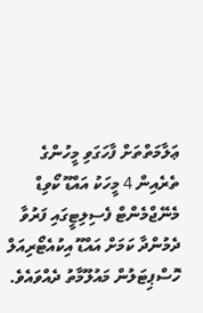ޢަލާމަތްތަށް ފާހަގަވި މީހުންގެ ތެރެއިން 4 މީހަކު އައްޑޫ ކޯވިޑް މެނޭޖްމެންޓް ފެސިލިޓީގައި ފަރުވާ ދެމުންދާ ކަމަށް އައްޑޫ އިކުއެޓޯރިއަލް ހޮސްޕިޓަލުން މައުލޫމާތު ދެއްވައެވެ.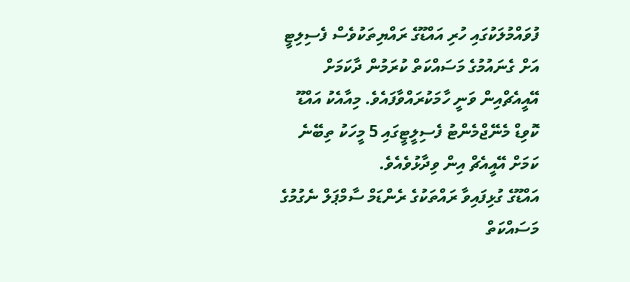ފުވައްމުލަކުގައި ހުރި އައްޑޫގެ ރައްޔިތަކުވެސް ފެސިލިޓީ އަށް ގެނައުމުގެ މަސައްކަތް ކުރަމުން ދާކަމަށް އޭއީއެޗްއިން ވަނީ ހާމަކުރައްވާފައެވެ. މިއާއެކު އައްޑޫ ކޮވިޑް މެނޭޖްމެންޓު ފެސިލީޓީގައި 5 މީހަކު ތިބޭނެ ކަމަށް އޭއީއެޗް އިން ވިދާޅުވެއެވެ.
އައްޑޫގެ ގުޅިފައިވާ ރައްތަކުގެ ރެންޑަމް ސާމްޕަލް ނެގުމުގެ މަސައްކަތް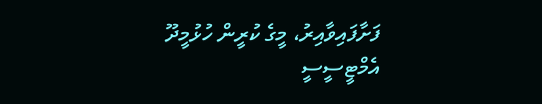ފަށާފައިވާއިރު، މީގެ ކުރީން ހުޅުމީދޫ އެމްޓީސީސީ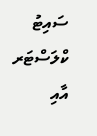ސައިޓު ކްލަސްޓަރ އާއި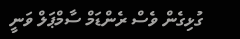ގުޅިގެން ވެސް ރެންޑަމް ސާމްޕަލް ވަނީ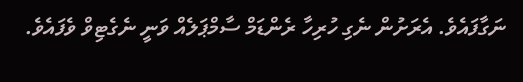ނަގާފައެވެ. އެރަށުން ނެގި ހުރިހާ ރެންޑަމް ސާމްޕަލެއް ވަނީ ނެގެޓިވް ވެފައެވެ.